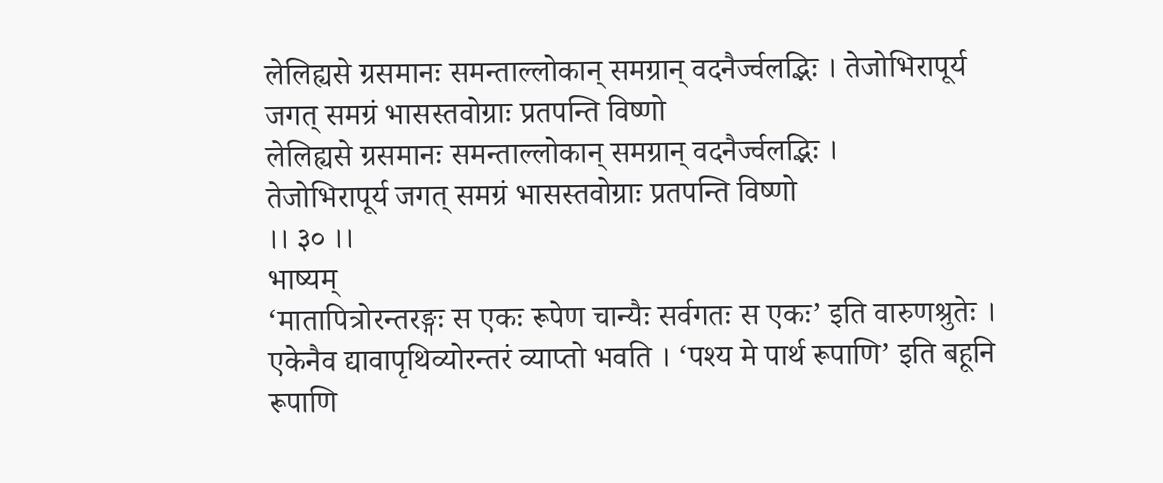लेलिह्यसे ग्रसमानः समन्ताल्लोकान् समग्रान् वदनैर्ज्वलद्भिः । तेजोभिरापूर्य जगत् समग्रं भासस्तवोग्राः प्रतपन्ति विष्णो
लेलिह्यसे ग्रसमानः समन्ताल्लोकान् समग्रान् वदनैर्ज्वलद्भिः ।
तेजोभिरापूर्य जगत् समग्रं भासस्तवोग्राः प्रतपन्ति विष्णो
।। ३० ।।
भाष्यम्
‘मातापित्रोरन्तरङ्गः स एकः रूपेण चान्यैः सर्वगतः स एकः’ इति वारुणश्रुतेः । एकेनैव द्यावापृथिव्योरन्तरं व्याप्तो भवति । ‘पश्य मे पार्थ रूपाणि’ इति बहूनि रूपाणि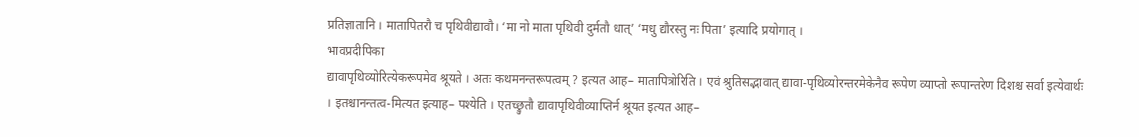प्रतिज्ञातानि । मातापितरौ च पृथिवीद्यावौ। ‘मा नो माता पृथिवी दुर्मतौ धात्’ ‘मधु द्यौरस्तु नः पिता’ इत्यादि प्रयोगात् ।
भावप्रदीपिका
द्यावापृथिव्योरित्येकरूपमेव श्रूयते । अतः कथमनन्तरूपत्वम् ? इत्यत आह– मातापित्रोरिति । एवं श्रुतिसद्भावात् द्यावा-पृथिव्योरन्तरमेकेनैव रूपेण व्याप्तो रूपान्तरेण दिशश्च सर्वा इत्येवार्थः । इतश्चानन्तत्व-मित्यत इत्याह– पश्येति । एतच्छ्रुतौ द्यावापृथिवीव्याप्तिर्न श्रूयत इत्यत आह–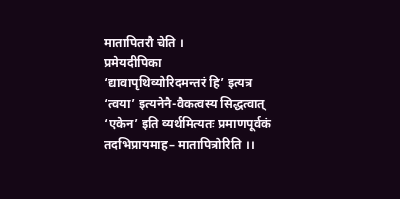मातापितरौ चेति ।
प्रमेयदीपिका
‘द्यावापृथिव्योरिदमन्तरं हि’ इत्यत्र ‘त्वया’ इत्यनेनै-वैकत्वस्य सिद्धत्वात् ‘एकेन’ इति व्यर्थमित्यतः प्रमाणपूर्वकं तदभिप्रायमाह– मातापित्रोरिति ।।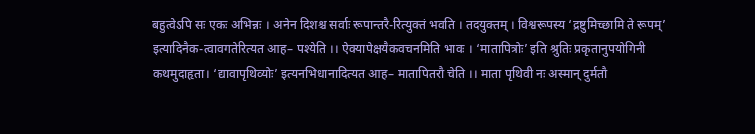बहुत्वेऽपि सः एकः अभिन्नः । अनेन दिशश्च सर्वाः रूपान्तरै-रित्युक्तं भवति । तदयुक्तम् । विश्वरूपस्य ‘द्रष्टुमिच्छामि ते रूपम्’ इत्यादिनैक-त्वावगतेरित्यत आह– पश्येति ।। ऐक्यापेक्षयैकवचनमिति भावः । ‘मातापित्रोः’ इति श्रुतिः प्रकृतानुपयोगिनी कथमुदाहृता। ‘द्यावापृथिव्योः’ इत्यनभिधानादित्यत आह– मातापितरौ चेति ।। माता पृथिवी नः अस्मान् दुर्मतौ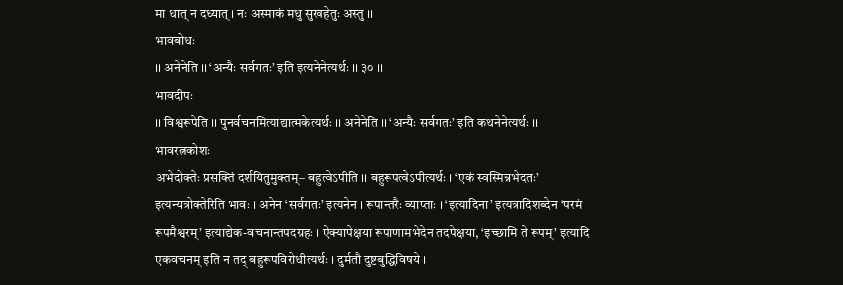मा धात् न दध्यात् । नः अस्माकं मधु सुखहेतुः अस्तु ।।
भावबोधः
।। अनेनेति ।। ‘अन्यैः सर्वगतः’ इति इत्यनेनेत्यर्थः ।। ३० ।।
भावदीपः
।। विश्वरूपेति ।। पुनर्वचनमित्याद्यात्मकेत्यर्थः ।। अनेनेति ।। ‘अन्यैः सर्वगतः’ इति कथनेनेत्यर्थः ।।
भावरत्नकोशः
अभेदोक्तेः प्रसक्तिं दर्शयितुमुक्तम्– बहुत्वेऽपीति ।। बहुरूपत्वेऽपीत्यर्थः । ‘एकं स्वस्मिन्नभेदतः’ इत्यन्यत्रोक्तेरिति भावः । अनेन ‘सर्वगतः’ इत्यनेन । रूपान्तरैः व्याप्ताः । ‘इत्यादिना’ इत्यत्रादिशब्देन ‘परमं रूपमैश्वरम्’ इत्याद्येक-वचनान्तपदग्रहः । ऐक्यापेक्षया रूपाणामभेदेन तदपेक्षया, ‘इच्छामि ते रूपम्’ इत्यादि एकवचनम् इति न तद् बहुरूपविरोधीत्यर्थः । दुर्मतौ दुष्टबुद्धिविषये ।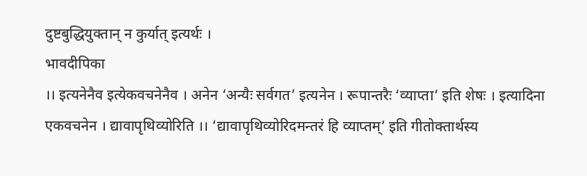दुष्टबुद्धियुक्तान् न कुर्यात् इत्यर्थः ।
भावदीपिका
।। इत्यनेनैव इत्येकवचनेनैव । अनेन ‘अन्यैः सर्वगत’ इत्यनेन । रूपान्तरैः ‘व्याप्ता’ इति शेषः । इत्यादिना एकवचनेन । द्यावापृथिव्योरिति ।। ‘द्यावापृथिव्योरिदमन्तरं हि व्याप्तम्’ इति गीतोक्तार्थस्य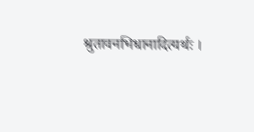श्रुतावनभिधानादित्यर्थः ।